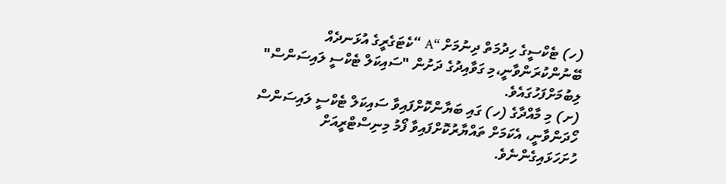(ހ) ޓެކްސީގެ ހިދުމަތް ދިނުމަށް “A “ކެޓަގެރީގެ އުޅަނދެއް ބޭނުންކުރަންވާނީ،މި ގަވާއިދުގެ ދަށުން "ސައިކަލް ޓެކްސީ ލައިސަންސް" ލިބުމަށްފަހުގައެވެ.
(ށ) މި މާއްދާގެ (ހ) ގައި ބަޔާންކޮށްފައިވާ ސައިކަލް ޓެކްސީ ލައިސަންސް ހޯދަންވާނީ، އެކަމަށް ތައްޔާރުކޮށްފައިވާ ފޯމު މިނިސްޓްރީއަށް ހުށަހަޅައިގެންނެވެ.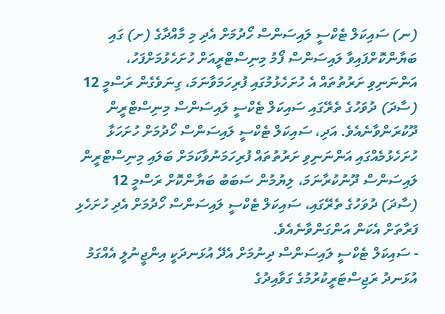(ނ) ސައިކަލް ޓެކްސީ ލައިސަންސް ހޯދުމަށް އެދި މި މާއްދާގެ (ށ) ގައި ބަޔާންކޮށްފައިވާ ލައިސަންސް ފޯމު މިނިސްޓްރީއަށް ހުށަހެޅުމަށްފަހު، އަންނަނިވި ށަރުތުތައް އެ ހުށަހެޅުމުގައި ފުރިހަމަވާނަމަ، ގިނަވެގެން ރަސްމީ 12 (ސާދަ) ދުވަހުގެ ތެރޭގައި ސައިކަލް ޓެކްސީ ލައިސަންސް މިނިސްޓްރީން ދޫކުރަންވާނެއެވެ. އަދި، ސައިކަލް ޓެކްސީ ލައިސަންސް ހޯދުމަށް ހުށަހަޅާ ހުށަހެޅުމެއްގައި އަންނަނިވި ށަރުތުތައް ފުރިހަމަނުވާކަމަށް ބަލައި މިނިސްޓްރީން ލައިސަންސް ދޫނުކުރާނަމަ، ލިޔުމުން ސަބަބު ބަޔާންކޮށް ރަސްމީ 12 (ސާދަ) ދުވަހުގެ ތެރޭގައި، ސައިކަލް ޓެކްސީ ލައިސަންސް ހޯދުމަށް އެދި ހުށަހެޅި ފަރާތަށް އެކަން އަންގަންވާނެއެވެ.
- ސައިކަލް ޓެކްސީ ލައިސަންސް ދިނުމަށް އެދޭ އުޅަނދަކީ އިންޖީނުލީ އެއްގަމު އުޅަނދު ރަޖިސްޓަރީކުރުމުގެ ގަވާއިދުގެ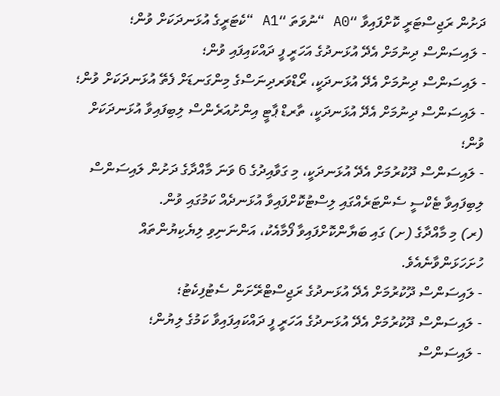ދަށުން ރަޖިސްޓަރީ ކޮށްފައިވާ “A0 “ނުވަތަ “A1 “ކެޓަރީގެ އުޅަނދަކަށް ވުން؛
- ލައިސަންސް ދިނުމަށް އެދޭ އުޅަނދުގެ އަހަރީ ފީ ދައްކައިފައި ވުން؛
- ލައިސަންސް ދިނުމަށް އެދޭ އުޅަނދަކީ، ރޯޑްވަރދިނަސްގެ މިންގަނޑަށް ފެތޭ އުޅަނދަކަށް ވުން؛
- ލައިސަންސް ދިނުމަށް އެދޭ އުޅަނދަކީ، ތާރޑް ޕާޓީ އިންށުއަރެންސް ލިބިފައިވާ އުޅަނދަކަށް ވުން؛
- ލައިސަންސް ދޫކުރުމަށް އެދޭ އުޅަނދަކީ، މި ގަވާއިދުގެ 6 ވަނަ މާއްދާގެ ދަށުން ލައިސަންސް ލިބިފައިވާ ޓެކްސީ ސެންޓަރެއްގައި ލިސްޓުކޮށްފައިވާ އުޅަނދެއް ކަމުގައި ވުން.
(ރ) މި މާއްދާގެ (ށ) ގައި ބަޔާންކޮށްފައިވާ ފޯމާއެކު، އަންނަނިވި ލިޔެކިޔުންތައް ހުށަހަޅަންވާނެއެވެ.
- ލައިސަންސް ދޫކުރުމަށް އެދޭ އުޅަނދުގެ ރަޖިސްޓްރޭށަން ސެޓުފިކެޓު؛
- ލައިސަންސް ދޫކުރުމަށް އެދޭ އުޅަނދުގެ އަހަރީ ފީ ދައްކައިފައިވާ ކަމުގެ ލިޔުން؛
- ލައިސަންސް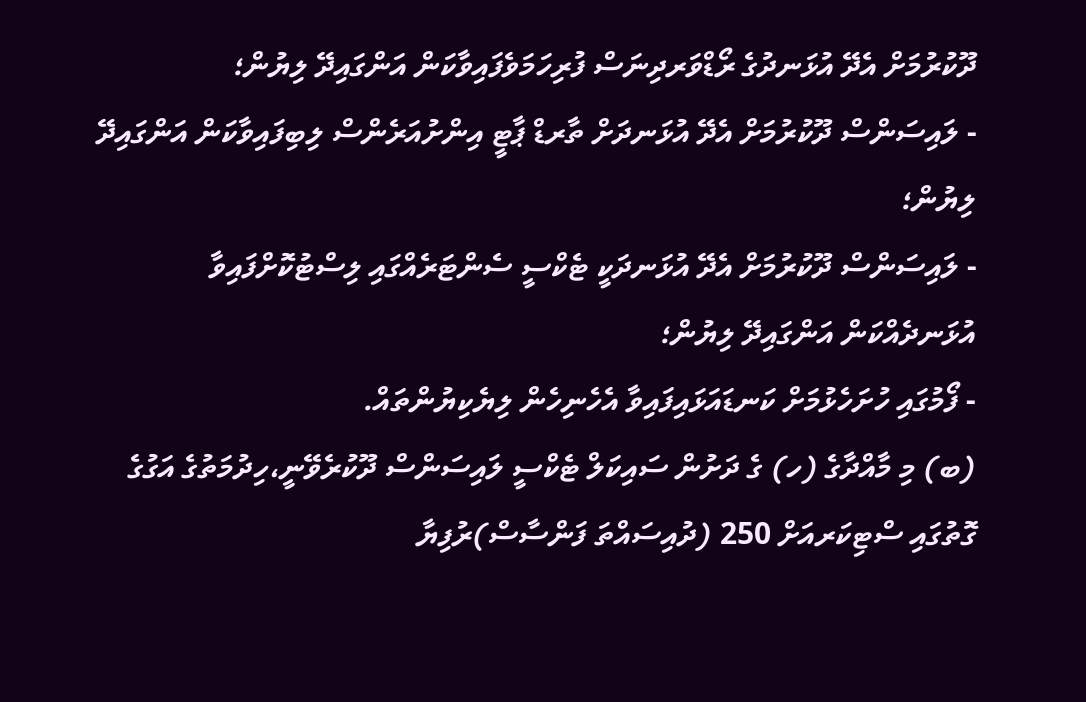ދޫކުރުމަށް އެދޭ އުޅަނދުގެ ރޯޑްވަރދިނަސް ފުރިހަމަވެފައިވާކަން އަންގައިދޭ ލިޔުން؛
- ލައިސަންސް ދޫކުރުމަށް އެދޭ އުޅަނދަށް ތާރޑް ޕާޓީ އިންށުއަރެންސް ލިބިފައިވާކަން އަންގައިދޭ ލިޔުން؛
- ލައިސަންސް ދޫކުރުމަށް އެދޭ އުޅަނދަކީ ޓެކްސީ ސެންޓަރެއްގައި ލިސްޓުކޮށްފައިވާ އުޅަނދެއްކަން އަންގައިދޭ ލިޔުން؛
- ފޯމުގައި ހުށަހެޅުމަށް ކަނޑައަޅައިފައިވާ އެހެނިހެން ލިޔެކިޔުންތައް.
(ބ) މި މާއްދާގެ (ހ) ގެ ދަށުން ސައިކަލް ޓެކްސީ ލައިސަންސް ދޫކުރެވޭނީ،ހިދުމަތުގެ އަގުގެ ގޮތުގައި ސްޓިކަރއަށް 250 (ދުއިސައްތަ ފަންސާސް)ރުފިޔާ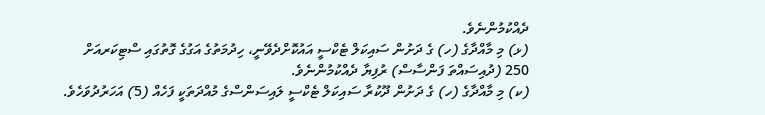ދެއްކުމުންނެވެ.
(ޅ) މި މާއްދާގެ (ހ) ގެ ދަށުން ސައިކަލް ޓެކްސީ އައުކޮށްދެވޭނީ، ހިދުމަތުގެ އަގުގެ ގޮތުގައި ސްޓިކަރއަށް 250 (ދުއިސައްތަ ފަންސާސް) ރުފިޔާ ދެއްކުމުންނެވެ.
(ކ) މި މާއްދާގެ (ހ) ގެ ދަށުން ދޫކުރާ ސައިކަލް ޓެކްސީ ލައިސަންސްގެ މުއްދަތަކީ ފަހެއް (5) އަހަރުދުވަހެވެ.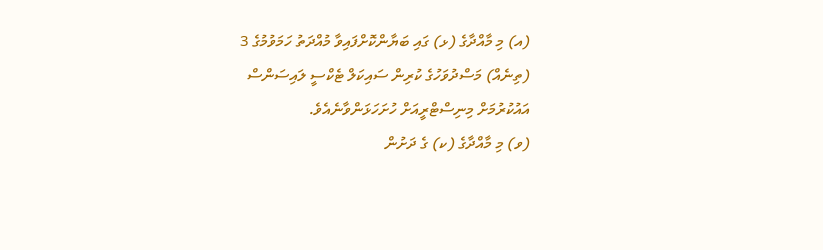(އ) މި މާއްދާގެ (ޅ) ގައި ބަޔާންކޮށްފައިވާ މުއްދަތު ހަމަވުމުގެ 3 (ތިނެއް) މަސްދުވަހުގެ ކުރިން ސައިކަލް ޓެކްސީ ލައިސަންސް އައުކުރުމަށް މިނިސްޓްރީއަށް ހުށަހަޅަންވާނެއެވެ.
(ވ) މި މާއްދާގެ (ކ) ގެ ދަށުން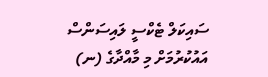ސައިކަލް ޓެކްސީ ލައިސަންސް އައުކުރުމަށް މި މާއްދާގެ (ނ)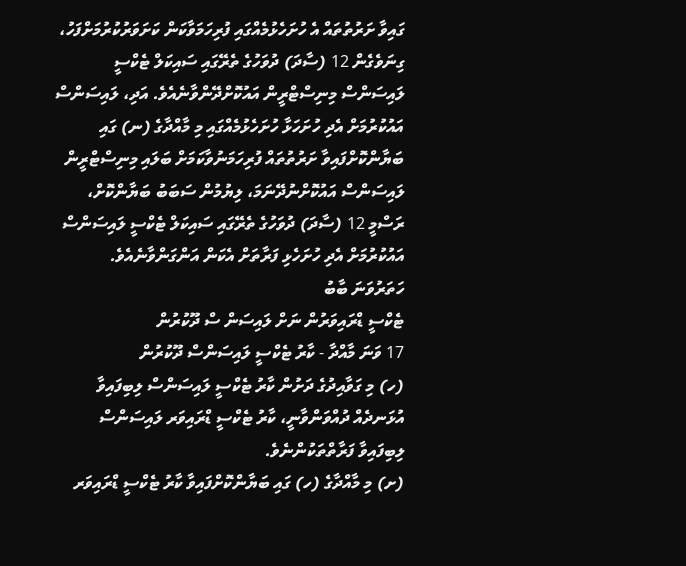ގައިވާ ށަރުތުތައް އެ ހުށަހެޅުމެއްގައި ފުރިހަމަވާކަން ކަށަވަރުކުރުމަށްފަހު، ގިނަވެގެން 12 (ސާދަ) ދުވަހުގެ ތެރޭގައި ސައިކަލް ޓެކްސީ ލައިސަންސް މިނިސްޓްރީން އައުކޮށްދޭންވާނެއެވެ. އަދި، ލައިސަންސް އައުކުރުމަށް އެދި ހުށަހަޅާ ހުށަހެޅުމެއްގައި މި މާއްދާގެ (ނ) ގައި ބަޔާންކޮށްފައިވާ ށަރުތުތައް ފުރިހަމަނުވާކަމަށް ބަލައި މިނިސްޓްރީން ލައިސަންސް އައުކޮށްނުދޭނަމަ، ލިޔުމުން ސަބަބު ބަޔާންކޮށް، ރަސްމީ 12 (ސާދަ) ދުވަހުގެ ތެރޭގައި ސައިކަލް ޓެކްސީ ލައިސަންސް އައުކުރުމަށް އެދި ހުށަހެޅި ފަރާތަށް އެކަން އަންގަންވާނެއެވެ.
ހަތަރުވަނަ ބާބު
ޓެކްސީ ޑްރައިވަރުން ނަށް ލައިސަން ސް ދޫކުރުން
17 ވަނަ މާއްދާ - ކާރު ޓެކްސީ ލައިސަންސް ދޫކުރުން
(ހ) މި ގަވާއިދުގެ ދަށުން ކާރު ޓެކްސީ ލައިސަންސް ލިބިފައިވާ އުޅަނދެއް ދުއްވަންވާނީ، ކާރު ޓެކްސީ ޑްރައިވަރ ލައިސަންސް ލިބިފައިވާ ފަރާތްތަކުންނެވެ.
(ށ) މި މާއްދާގެ (ހ) ގައި ބަޔާންކޮށްފައިވާ ކާރު ޓެކްސީ ޑްރައިވަރ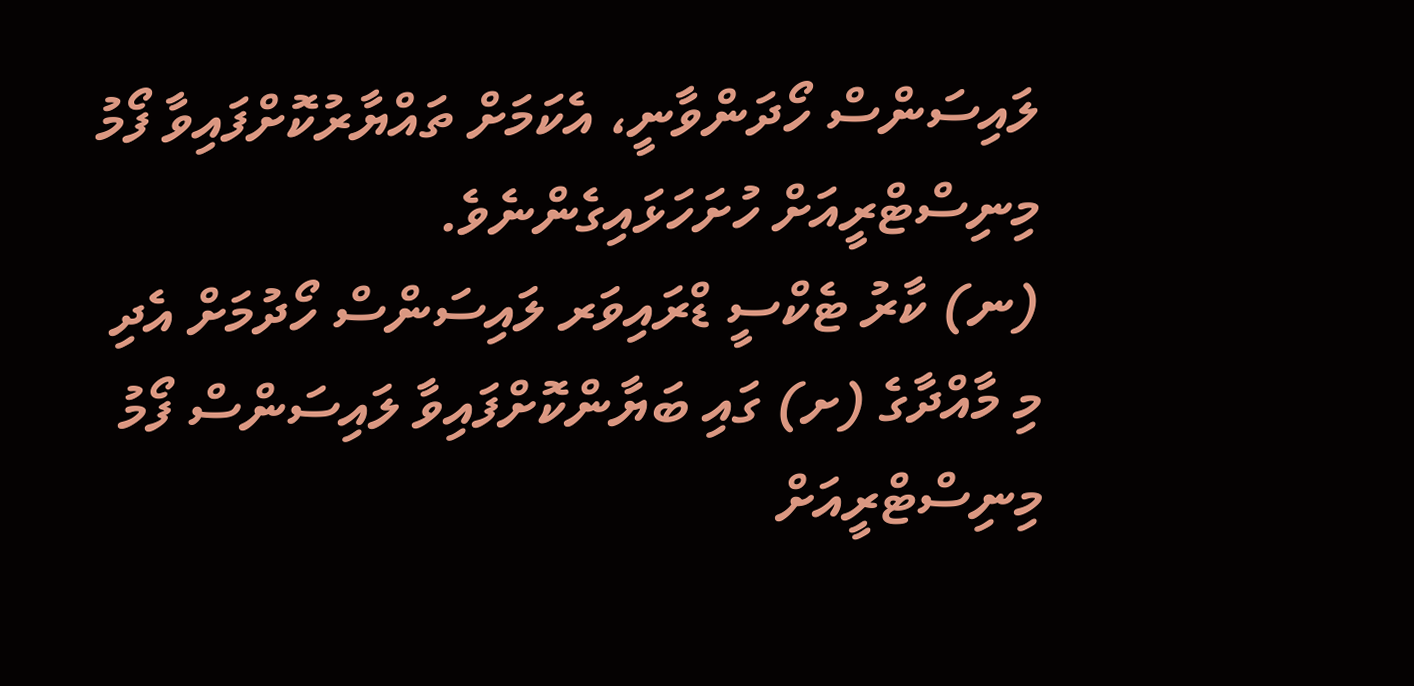ލައިސަންސް ހޯދަންވާނީ، އެކަމަށް ތައްޔާރުކޮށްފައިވާ ފޯމު މިނިސްޓްރީއަށް ހުށަހަޅައިގެންނެވެ.
(ނ) ކާރު ޓެކްސީ ޑްރައިވަރ ލައިސަންސް ހޯދުމަށް އެދި މި މާއްދާގެ (ށ) ގައި ބަޔާންކޮށްފައިވާ ލައިސަންސް ފޯމު މިނިސްޓްރީއަށް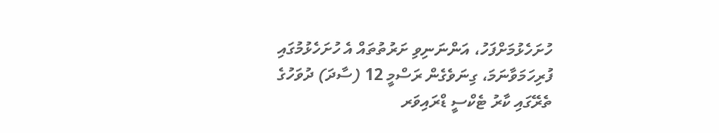ހުށަހެޅުމަށްފަހު، އަންނަނިވި ށަރުތުތައް އެ ހުށަހެޅުމުގައި ފުރިހަމަވާނަމަ، ގިނަވެގެން ރަސްމީ 12 (ސާދަ) ދުވަހުގެ ތެރޭގައި ކާރު ޓެކްސީ ޑްރައިވަރ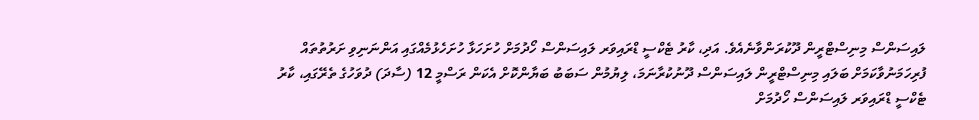ލައިސަންސް މިނިސްޓްރީން ދޫކުރަންވާނެއެވެ. އަދި، ކާރު ޓެކްސީ ޑްރައިވަރ ލައިސަންސް ހޯދުމަށް ހުށަހަޅާ ހުށަހެޅުމެއްގައި އަންނަނިވި ށަރުތުތައް ފުރިހަމަނުވާކަމަށް ބަލައި މިނިސްޓްރީން ލައިސަންސް ދޫނުކުރާނަމަ، ލިޔުމުން ސަބަބު ބަޔާންކޮށް އެކަން ރަސްމީ 12 (ސާދަ) ދުވަހުގެ ތެރޭގައި، ކާރު ޓެކްސީ ޑްރައިވަރ ލައިސަންސް ހޯދުމަށް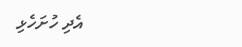އެދި ހުށަހެޅި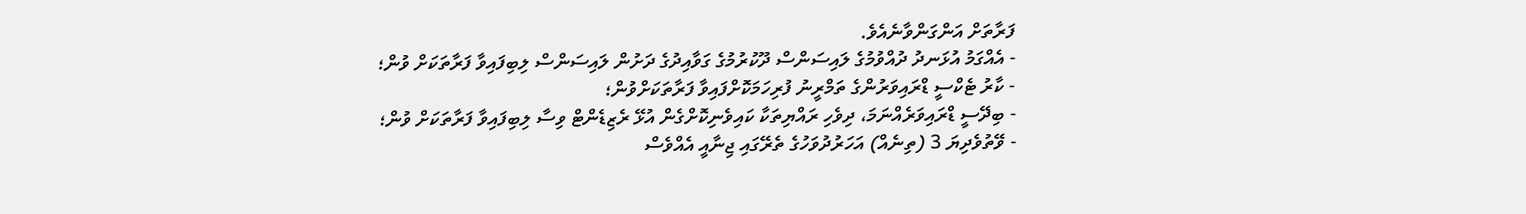ފަރާތަށް އަންގަންވާނެއެވެ.
- އެއްގަމު އުޅަނދު ދުއްވުމުގެ ލައިސަންސް ދޫކުރުމުގެ ގަވާއިދުގެ ދަށުން ލައިސަންސް ލިބިފައިވާ ފަރާތަކަށް ވުން؛
- ކާރު ޓެކްސީ ޑްރައިވަރުންގެ ތަމްރީނު ފުރިހަމަކޮށްފައިވާ ފަރާތަކަށްވުން؛
- ބިދޭސީ ޑްރައިވަރެއްނަމަ، ދިވެހި ރައްޔިތަކާ ކައިވެނިކޮށްގެން އުޅޭ ރެޒިޑެންޓް ވިސާ ލިބިފައިވާ ފަރާތަކަށް ވުން؛
- ވޭތުވެދިޔަ 3 (ތިނެއް) އަހަރުދުވަހުގެ ތެރޭގައި ޖިނާއީ އެއްވެސް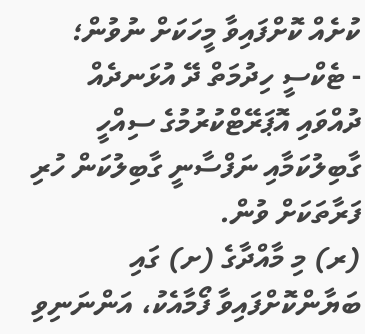ކުށެއް ކޮށްފައިވާ މީހަކަށް ނުވުން؛
- ޓެކްސީ ހިދުމަތް ދޭ އުޅަނދެއް ދުއްވައި އޮޕަރޭޓްކުރުމުގެ ސިއްހީ
ގާބިލުކަމާއި ނަފްސާނީ ގާބިލުކަން ހުރި ފަރާތަކަށް ވުން.
(ރ) މި މާއްދާގެ (ށ) ގައި ބަޔާންކޮށްފައިވާ ފޯމާއެކު، އަންނަނިވި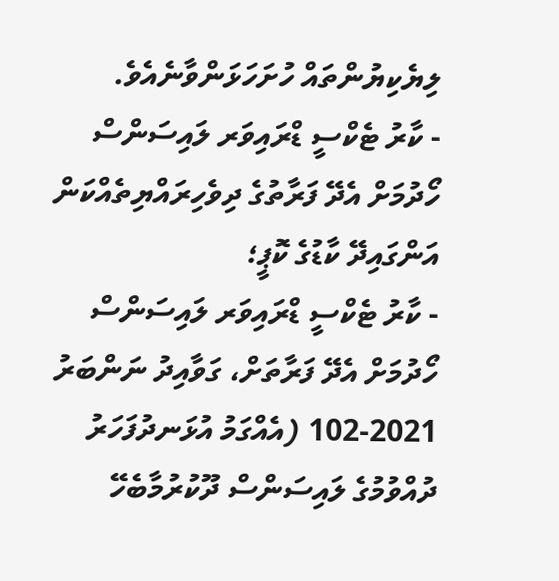ލިޔެކިޔުންތައް ހުށަހަޅަންވާނެއެވެ.
- ކާރު ޓެކްސީ ޑްރައިވަރ ލައިސަންސް ހޯދުމަށް އެދޭ ފަރާތުގެ ދިވެހިރައްޔިތެއްކަން އަންގައިދޭ ކާޑުގެ ކޮޕީ؛
- ކާރު ޓެކްސީ ޑްރައިވަރ ލައިސަންސް ހޯދުމަށް އެދޭ ފަރާތަށް، ގަވާއިދު ނަންބަރު 2021-102 (އެއްގަމު އުޅަނދުފަހަރު ދުއްވުމުގެ ލައިސަންސް ދޫކުރުމާބެހޭ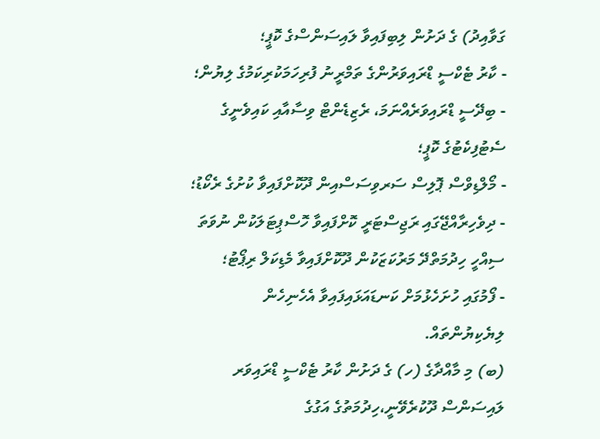ގަވާއިދު) ގެ ދަށުން ލިބިފައިވާ ލައިސަންސްގެ ކޮޕީ؛
- ކާރު ޓެކްސީ ޑްރައިވަރުންގެ ތަމްރީނު ފުރިހަމަކުރިކަމުގެ ލިޔުން؛
- ބިދޭސީ ޑްރައިވަރެއްނަމަ، ރެޒިޑެންޓް ވިސާއާއި ކައިވެނީގެ ސެޓުފިކެޓުގެ ކޮޕީ؛
- މޯލްޑިވްސް ޕޮލިސް ސަރވިސަސްއިން ދޫކޮށްފައިވާ ކުށުގެ ރެކޯޑު؛
- ދިވެހިރާއްޖޭގައި ރަޖިސްޓަރީ ކޮށްފައިވާ ހޮސްޕިޓަލަކުން ނުވަތަ ސިއްހީ ހިދުމަތްދޭ މަރުކަޒަކުން ދޫކޮށްފައިވާ މެޑިކަލް ރިޕޯޓު؛
- ފޯމުގައި ހުށަހެޅުމަށް ކަނޑައަޅައިފައިވާ އެހެނިހެން ލިޔެކިޔުންތައް.
(ބ) މި މާއްދާގެ (ހ) ގެ ދަށުން ކާރު ޓެކްސީ ޑްރައިވަރ ލައިސަންސް ދޫކުރެވޭނީ،ހިދުމަތުގެ އަގުގެ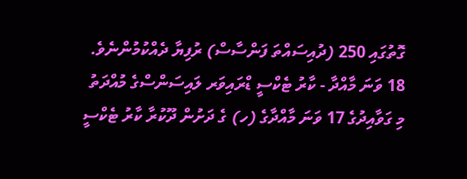ގޮތުގައި 250 (ދުއިސައްތަ ފަންސާސް) ރުފިޔާ ދެއްކުމުންނެވެ.
18 ވަނަ މާއްދާ - ކާރު ޓެކްސީ ޑްރައިވަރ ލައިސަންސްގެ މުއްދަތު
މި ގަވާއިދުގެ 17 ވަނަ މާއްދާގެ (ހ) ގެ ދަށުން ދޫކުރާ ކާރު ޓެކްސީ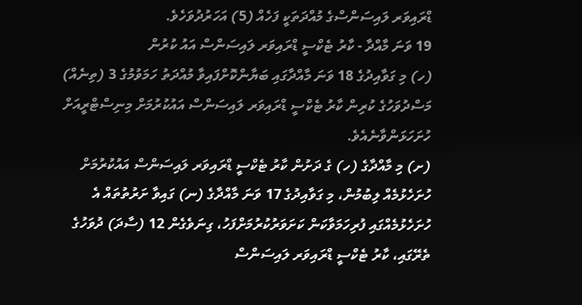ޑްރައިވަރ ލައިސަންސްގެ މުއްދަތަކީ ފަހެއް (5) އަހަރުދުވަހެވެ.
19 ވަނަ މާއްދާ - ކާރު ޓެކްސީ ޑްރައިވަރ ލައިސަންސް އައު ކުރުން
(ހ) މި ގަވާއިދުގެ 18 ވަނަ މާއްދާގައި ބަޔާންކޮށްފައިވާ މުއްދަތު ހަމަވުމުގެ 3 (ތިނެއް) މަސްދުވަހުގެ ކުރިން ކާރު ޓެކްސީ ޑްރައިވަރ ލައިސަންސް އައުކުރުމަށް މިނިސްޓްރީއަށް ހުށަހަޅަންވާނެއެވެ.
(ށ) މި މާއްދާގެ (ހ) ގެ ދަށުން ކާރު ޓެކްސީ ޑްރައިވަރ ލައިސަންސް އައުކުރުމަށް ހުށަހެޅުމެއް ލިބުމުން، މި ގަވާއިދުގެ 17 ވަނަ މާއްދާގެ (ނ) ގައިވާ ށަރުތުތައް އެ ހުށަހެޅުމެއްގައި ފުރިހަމަވާކަން ކަށަވަރުކުރުމަށްފަހު، ގިނަވެގެން 12 (ސާދަ) ދުވަހުގެ ތެރޭގައި، ކާރު ޓެކްސީ ޑްރައިވަރ ލައިސަންސް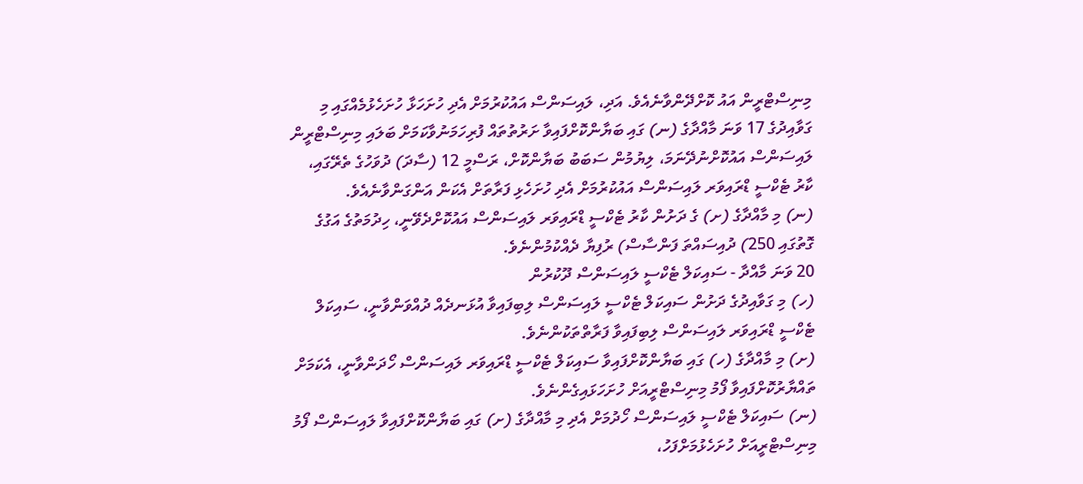މިނިސްޓްރީން އައު ކޮށްދޭންވާނެއެވެ. އަދި، ލައިސަންސް އައުކުރުމަށް އެދި ހުށަހަޅާ ހުށަހެޅުމެއްގައި މި ގަވާއިދުގެ 17 ވަނަ މާއްދާގެ (ނ) ގައި ބަޔާންކޮށްފައިވާ ށަރުތުތައް ފުރިހަމަނުވާކަމަށް ބަލައި މިނިސްޓްރީން ލައިސަންސް އައުކޮށްނުދޭނަމަ، ލިޔުމުން ސަބަބު ބަޔާންކޮށް، ރަސްމީ 12 (ސާދަ) ދުވަހުގެ ތެރޭގައި، ކާރު ޓެކްސީ ޑްރައިވަރ ލައިސަންސް އައުކުރުމަށް އެދި ހުށަހެޅި ފަރާތަށް އެކަން އަންގަންވާނެއެވެ.
(ނ) މި މާއްދާގެ (ށ) ގެ ދަށުން ކާރު ޓެކްސީ ޑްރައިވަރ ލައިސަންސް އައުކޮށްދެވޭނީ، ހިދުމަތުގެ އަގުގެ ގޮތުގައި 250) ދުއިސައްތަ ފަންސާސް) ރުފިޔާ ދެއްކުމުންނެވެ.
20 ވަނަ މާއްދާ - ސައިކަލް ޓެކްސީ ލައިސަންސް ދޫކުރުން
(ހ) މި ގަވާއިދުގެ ދަށުން ސައިކަލް ޓެކްސީ ލައިސަންސް ލިބިފައިވާ އުޅަނދެއް ދުއްވަންވާނީ، ސައިކަލް ޓެކްސީ ޑްރައިވަރ ލައިސަންސް ލިބިފައިވާ ފަރާތްތަކުންނެވެ.
(ށ) މި މާއްދާގެ (ހ) ގައި ބަޔާންކޮށްފައިވާ ސައިކަލް ޓެކްސީ ޑްރައިވަރ ލައިސަންސް ހޯދަންވާނީ، އެކަމަށް ތައްޔާރުކޮށްފައިވާ ފޯމު މިނިސްޓްރީއަށް ހުށަހަޅައިގެންނެވެ.
(ނ) ސައިކަލް ޓެކްސީ ލައިސަންސް ހޯދުމަށް އެދި މި މާއްދާގެ (ށ) ގައި ބަޔާންކޮށްފައިވާ ލައިސަންސް ފޯމު މިނިސްޓްރީއަށް ހުށަހެޅުމަށްފަހު،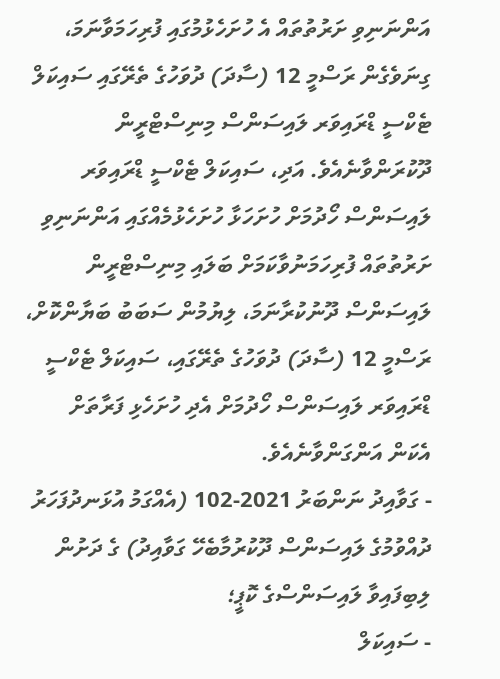އަންނަނިވި ށަރުތުތައް އެ ހުށަހެޅުމުގައި ފުރިހަމަވާނަމަ، ގިނަވެގެން ރަސްމީ 12 (ސާދަ) ދުވަހުގެ ތެރޭގައި ސައިކަލް ޓެކްސީ ޑްރައިވަރ ލައިސަންސް މިނިސްޓްރީން ދޫކުރަންވާނެއެވެ. އަދި، ސައިކަލް ޓެކްސީ ޑްރައިވަރ ލައިސަންސް ހޯދުމަށް ހުށަހަޅާ ހުށަހެޅުމެއްގައި އަންނަނިވި ށަރުތުތައް ފުރިހަމަނުވާކަމަށް ބަލައި މިނިސްޓްރީން ލައިސަންސް ދޫނުކުރާނަމަ، ލިޔުމުން ސަބަބު ބަޔާންކޮށް، ރަސްމީ 12 (ސާދަ) ދުވަހުގެ ތެރޭގައި، ސައިކަލް ޓެކްސީ ޑްރައިވަރ ލައިސަންސް ހޯދުމަށް އެދި ހުށަހެޅި ފަރާތަށް އެކަން އަންގަންވާނެއެވެ.
- ގަވާއިދު ނަންބަރު 2021-102 (އެއްގަމު އުޅަނދުފަހަރު ދުއްވުމުގެ ލައިސަންސް ދޫކުރުމާބެހޭ ގަވާއިދު) ގެ ދަށުން ލިބިފައިވާ ލައިސަންސްގެ ކޮޕީ؛
- ސައިކަލް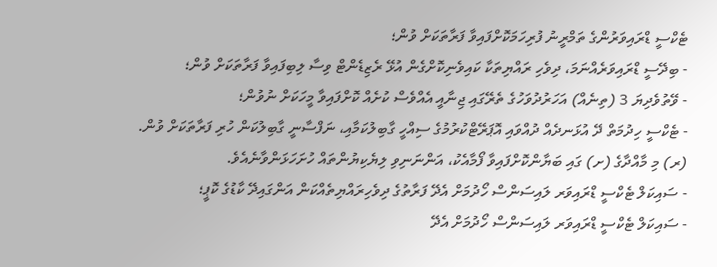ޓެކްސީ ޑްރައިވަރުންގެ ތަމްރީނު ފުރިހަމަކޮށްފައިވާ ފަރާތަކަށް ވުން؛
- ބިދޭސީ ޑްރައިވަރެއްނަމަ، ދިވެހި ރައްޔިތަކާ ކައިވެނިކޮށްގެން އުޅޭ ރެޒިޑެންޓް ވިސާ ލިބިފައިވާ ފަރާތަކަށް ވުން؛
- ވޭތުވެދިޔަ 3 (ތިނެއް) އަހަރުދުވަހުގެ ތެރޭގައި ޖިނާއީ އެއްވެސް ކުށެއް ކޮށްފައިވާ މީހަކަށް ނުވުން؛
- ޓެކްސީ ހިދުމަތް ދޭ އުޅަނދެއް ދުއްވައި އޮޕަރޭޓްކުރުމުގެ ސިއްހީ ގާބިލުކަމާއި، ނަފްސާނީ ގާބިލުކަން ހުރި ފަރާތަކަށް ވުން.
(ރ) މި މާއްދާގެ (ށ) ގައި ބަޔާންކޮށްފައިވާ ފޯމާއެކު، އަންނަނިވި ލިޔެކިޔުންތައް ހުށަހަޅަންވާނެއެވެ.
- ސައިކަލް ޓެކްސީ ޑްރައިވަރ ލައިސަންސް ހޯދުމަށް އެދޭ ފަރާތުގެ ދިވެހިރައްޔިތެއްކަން އަންގައިދޭ ކާޑުގެ ކޮޕީ؛
- ސައިކަލް ޓެކްސީ ޑްރައިވަރ ލައިސަންސް ހޯދުމަށް އެދޭ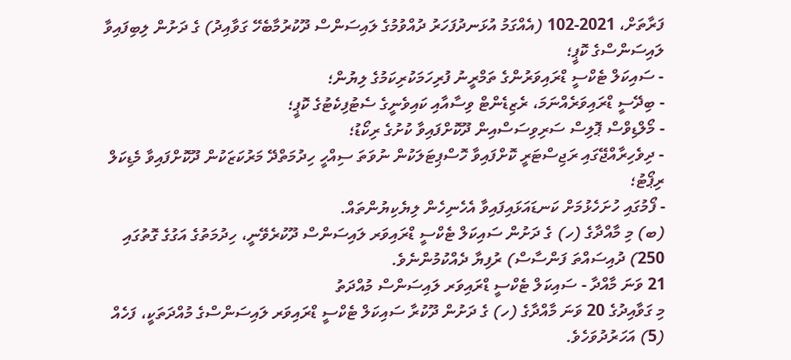ފަރާތަށް، 2021-102 (އެއްގަމު އުޅަނދުފަހަރު ދުއްވުމުގެ ލައިސަންސް ދޫކުރުމާބެހޭ ގަވާއިދު) ގެ ދަށުން ލިބިފައިވާ ލައިސަންސްގެ ކޮޕީ؛
- ސައިކަލް ޓެކްސީ ޑްރައިވަރުންގެ ތަމްރީނު ފުރިހަމަކުރިކަމުގެ ލިޔުން؛
- ބިދޭސީ ޑްރައިވަރެއްނަމަ، ރެޒިޑެންޓް ވިސާއާއި ކައިވެނީގެ ސެޓުފިކެޓުގެ ކޮޕީ؛
- މޯލްޑިވްސް ޕޮލިސް ސަރިވިސަސްއިން ދޫކޮށްފައިވާ ކުށުގެ ރިކޯޑު؛
- ދިވެހިރާއްޖޭގައި ރަޖިސްޓަރީ ކޮށްފައިވާ ހޮސްޕިޓަލަކުން ނުވަތަ ސިއްހީ ހިދުމަތްދޭ މަރުކަޒަކުން ދޫކޮށްފައިވާ މެޑިކަލް ރިޕޯޓު؛
- ފޯމުގައި ހުށަހެޅުމަށް ކަނޑައަޅައިފައިވާ އެހެނިހެން ލިޔެކިޔުންތައް.
(ބ) މި މާއްދާގެ (ހ) ގެ ދަށުން ސައިކަލް ޓެކްސީ ޑްރައިވަރ ލައިސަންސް ދޫކުރެވޭނީ، ހިދުމަތުގެ އަގުގެ ގޮތުގައި 250) ދުއިސައްތަ ފަންސާސް) ރުފިޔާ ދެއްކުމުންނެވެ.
21 ވަނަ މާއްދާ - ސައިކަލް ޓެކްސީ ޑްރައިވަރ ލައިސަންސް މުއްދަތު
މި ގަވާއިދުގެ 20 ވަނަ މާއްދާގެ (ހ) ގެ ދަށުން ދޫކުރާ ސައިކަލް ޓެކްސީ ޑްރައިވަރ ލައިސަންސްގެ މުއްދަތަކީ، ފަހެއް (5) އަހަރުދުވަހެވެ.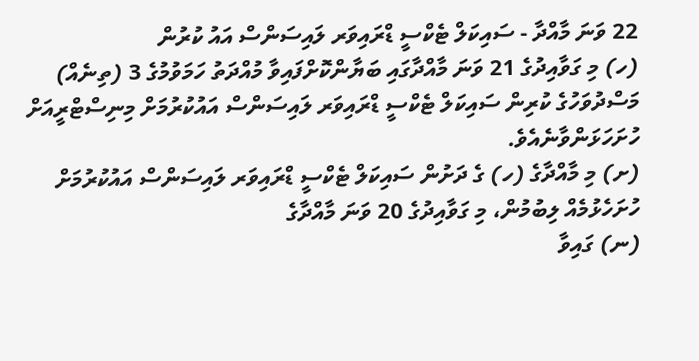22 ވަނަ މާއްދާ - ސައިކަލް ޓެކްސީ ޑްރައިވަރ ލައިސަންސް އައު ކުރުން
(ހ) މި ގަވާއިދުގެ 21 ވަނަ މާއްދާގައި ބަޔާންކޮށްފައިވާ މުއްދަތު ހަމަވުމުގެ 3 (ތިނެއް) މަސްދުވަހުގެ ކުރިން ސައިކަލް ޓެކްސީ ޑްރައިވަރ ލައިސަންސް އައުކުރުމަށް މިނިސްޓްރީއަށް ހުށަހަޅަންވާނެއެވެ.
(ށ) މި މާއްދާގެ (ހ) ގެ ދަށުން ސައިކަލް ޓެކްސީ ޑްރައިވަރ ލައިސަންސް އައުކުރުމަށް ހުށަހެޅުމެއް ލިބުމުން، މި ގަވާއިދުގެ 20 ވަނަ މާއްދާގެ
(ނ) ގައިވާ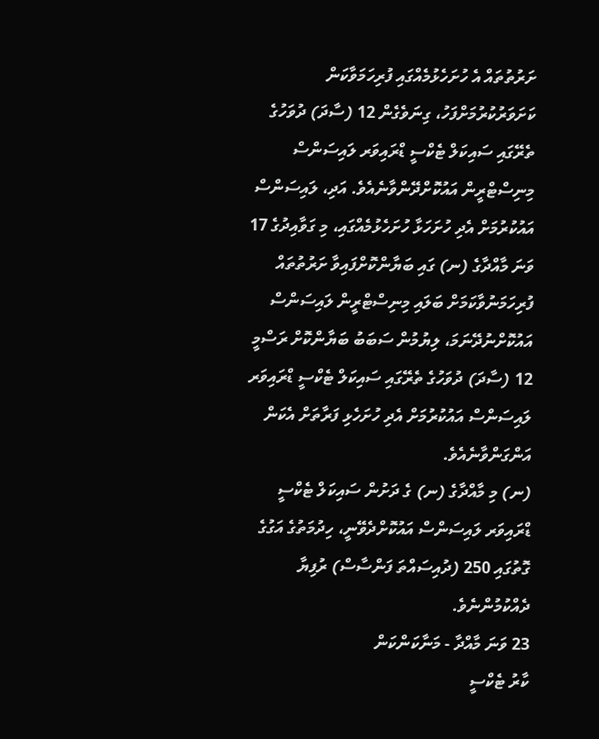ށަރުތުތައް އެ ހުށަހެޅުމެއްގައި ފުރިހަމަވާކަން ކަށަވަރުކުރުމަށްފަހު، ގިނަވެގެން 12 (ސާދަ) ދުވަހުގެ ތެރޭގައި ސައިކަލް ޓެކްސީ ޑްރައިވަރ ލައިސަންސް މިނިސްޓްރީން އައުކޮށްދޭންވާނެއެވެ. އަދި، ލައިސަންސް އައުކުރުމަށް އެދި ހުށަހަޅާ ހުށަހެޅުމެއްގައި، މި ގަވާއިދުގެ 17 ވަނަ މާއްދާގެ (ނ) ގައި ބަޔާންކޮށްފައިވާ ށަރުތުތައް ފުރިހަމަނުވާކަމަށް ބަލައި މިނިސްޓްރީން ލައިސަންސް އައުކޮށްނުދޭނަމަ، ލިޔުމުން ސަބަބު ބަޔާންކޮށް ރަސްމީ 12 (ސާދަ) ދުވަހުގެ ތެރޭގައި ސައިކަލް ޓެކްސީ ޑްރައިވަރ ލައިސަންސް އައުކުރުމަށް އެދި ހުށަހެޅި ފަރާތަށް އެކަން އަންގަންވާނެއެވެ.
(ނ) މި މާއްދާގެ (ނ) ގެ ދަށުން ސައިކަލް ޓެކްސީ ޑްރައިވަރ ލައިސަންސް އައުކޮށްދެވޭނީ، ހިދުމަތުގެ އަގުގެ ގޮތުގައި 250 (ދުއިސައްތަ ފަންސާސް) ރުފިޔާ ދެއްކުމުންނެވެ.
23 ވަނަ މާއްދާ - މަނާކަންކަން
ކާރު ޓެކްސީ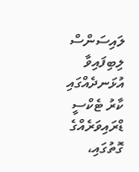ލައިސަންސް ލިބިފައިވާ އުޅަނދެއްގައި ކާރު ޓެކްސީ ޑްރައިވަރެއްގެ ގޮތުގައި،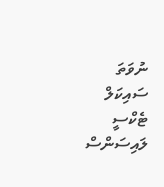ނުވަތަ ސައިކަލް ޓެކްސީ ލައިސަންސް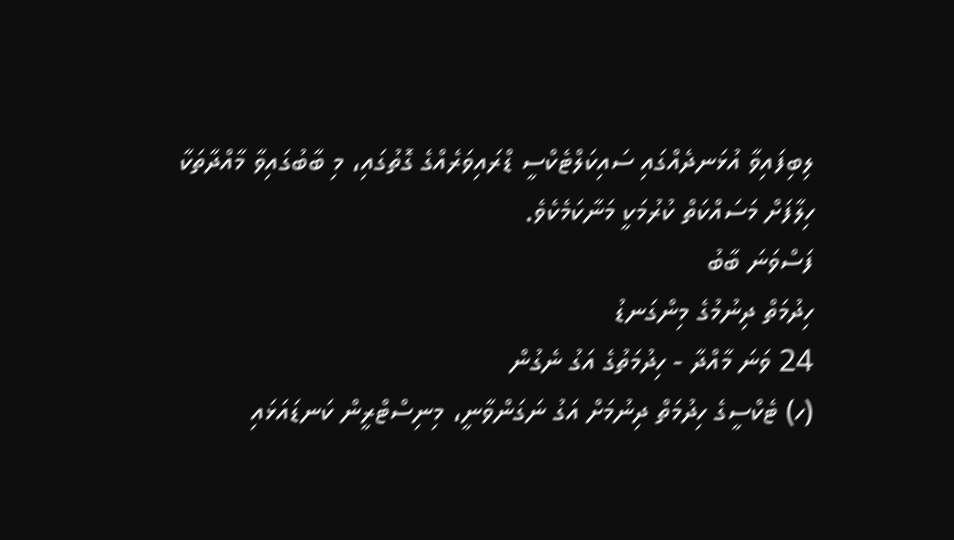ލިބިފައިވާ އުޅަނދެއްގައި ސައިކަލްޓެކްސީ ޑްރައިވަރެއްގެ ގޮތުގައި، މި ބާބުގައިވާ މާއްދާތަކާ ހިލާފަށް މަސައްކަތް ކުރުމަކީ މަނާކަމެކެވެ.
ފަސްވަނަ ބާބު
ހިދުމަތް ދިނުމުގެ މިންގަނޑު
24 ވަނަ މާއްދާ - ހިދުމަތުގެ އަގު ނެގުން
(ހ) ޓެކްސީގެ ހިދުމަތް ދިނުމަށް އަގު ނަގަންވާނީ، މިނިސްޓްރީން ކަނޑައަޅައި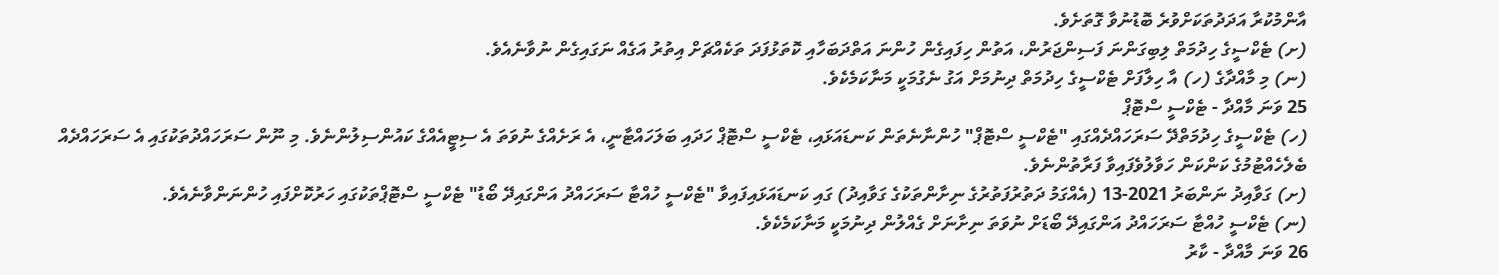އާންމުކުރާ އަދަދުތަކަށްވުރެ ބޮޑުނުވާ ގޮތަށެވެ.
(ށ) ޓެކްސީގެ ހިދުމަތް ލިބިގަންނަ ފަސިންޖަރުން، އަތުން ހިފައިގެން ހުންނަ އަތްދަބަހާއި ކޮތަޅުފަދަ ތަކެއްޗަށް އިތުރު އަގެއް ނަގައިގެން ނުވާނެއެވެ.
(ނ) މި މާއްދާގެ (ހ) އާ ހިލާފަށް ޓެކްސީގެ ހިދުމަތް ދިނުމަށް އަގު ނެގުމަކީ މަނާކަމެކެވެ.
25 ވަނަ މާއްދާ - ޓެކްސީ ސްޓޮޕް
(ހ) ޓެކްސީގެ ހިދުމަތްދޭ ސަރަހައްދެއްގައި "ޓެކްސީ ސްޓޮޕް" ހުންނާނެތަން ކަނޑައަޅައި، ޓެކްސީ ސްޓޮޕް ހަދައި ބަލަހައްޓާނީ، އެ ރަށެއްގެ ނުވަތަ އެ ސިޓީއެއްގެ ކައުންސިލުންނެވެ. މި ނޫން ސަރަހައްދުތަކުގައި އެ ސަރަހައްދެއް ބެލެހެއްޓުމުގެ ކަންކަން ހަވާލުވެފައިވާ ފަރާތުންނެވެ.
(ށ) ގަވާއިދު ނަންބަރު 2021-13 (އެއްގަމު ދަތުރުފަތުރުގެ ނިށާންތަކުގެ ގަވާއިދު) ގައި ކަނޑައަޅައިފައިވާ "ޓެކްސީ ހުއްޓާ ސަރަހައްދު އަންގައިދޭ ބޯޑު" ޓެކްސީ ސްޓޮޕްތަކުގައި ހަރުކޮށްފައި ހުންނަންވާނެއެވެ.
(ނ) ޓެކްސީ ހުއްޓާ ސަރަހައްދު އަންގައިދޭ ބޯޑަށް ނުވަތަ ނިށާނަށް ގެއްލުން ދިނުމަކީ މަނާކަމެކެވެ.
26 ވަނަ މާއްދާ - ކާރު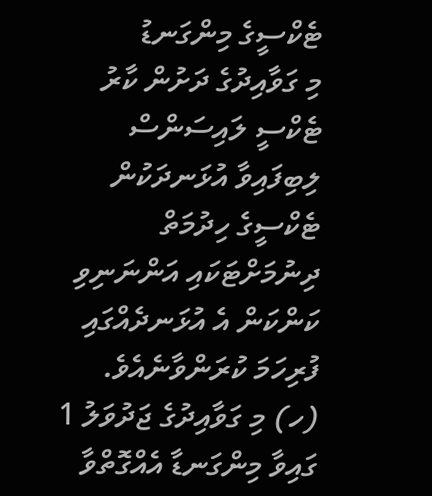ޓެކްސީގެ މިންގަނޑު
މި ގަވާއިދުގެ ދަށުން ކާރު ޓެކްސީ ލައިސަންސް ލިބިފައިވާ އުޅަނދަކުން ޓެކްސީގެ ހިދުމަތް ދިނުމަށްޓަކައި އަންނަނިވި ކަންކަން އެ އުޅަނދެއްގައި ފުރިހަމަ ކުރަންވާނެއެވެ.
(ހ) މި ގަވާއިދުގެ ޖަދުވަލު 1 ގައިވާ މިންގަނޑާ އެއްގޮތްވާ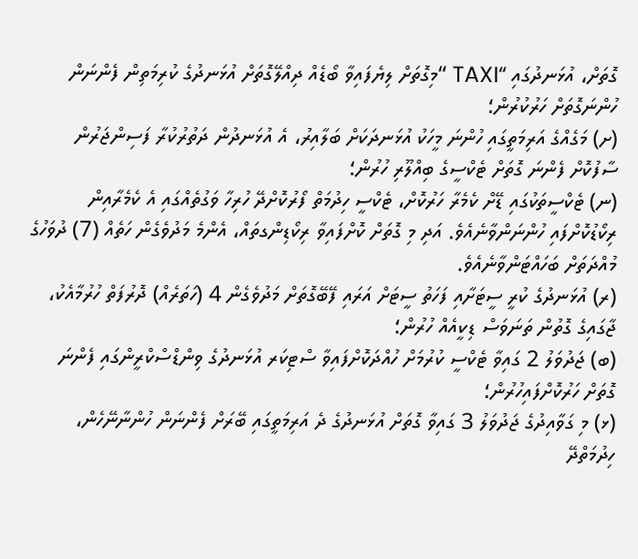ގޮތަށް، އުޅަނދުގައި “TAXI “މިގޮތަށް ލިޔެފައިވާ ބޯޑެއް ދިއްލޭގޮތަށް އުޅަނދުގެ ކުރިމަތިން ފެންނަން ހުންނަގޮތަށް ހަރުކުރުން؛
(ށ) މަގެއްގެ އަރިމަތީގައި ހުންނަ މީހަކު އުޅަނދަކަށް ބަލާއިރު، އެ އުޅަނދުން ދަތުރުކުރާ ފަސިންޖަރުން ސާފުކޮށް ފެންނަ ގޮތަށް ޓެކްސީގެ ބިއްލޫރި ހުރުން؛
(ނ) ޓެކްސީތަކުގައި ޑޭށް ކެމެރާ ހަރުކޮށް، ޓެކްސީ ހިދުމަތް ފޯރުކޮށްދޭ ހުރިހާ ވަގުތެއްގައި އެ ކެމެރާއިން ރިކޯޑުކޮށްފައި ހުންނަންވާނެއެވެ. އަދި މި ގޮތަށް ކޮށްފައިވާ ރިކޯޑިންގތައް، އެންމެ މަދުވެގެން ހަތެއް (7) ދުވަހުގެ މުއްދަތަށް ބަހައްޓަންވާނެއެވެ.
(ރ) އުޅަނދުގެ ކުރީ ސީޓަށާއި ފަހަތު ސީޓަށް އަރައި ފޭބޭގޮތަށް މަދުވެގެން 4 (ހަތަރެއް) ދޮރުފަތް ހުރުމާއެކު، ޖާގައިގެ ގޮތުން ތަނަވަސް ޑިކީއެއް ހުރުން؛
(ބ) ޖަދުވަލު 2 ގައިވާ ޓެކްސީ ކުރުމަށް ހުއްދަކޮށްފައިވާ ސްޓިކަރ އުޅަނދުގެ ވިންޑްސްކްރީންގައި ފެންނަ ގޮތަށް ހަރުކޮށްފައިހުރުން؛
(ޅ) މި ގަވާއިދުގެ ޖަދުވަލު 3 ގައިވާ ގޮތަށް އުޅަނދުގެ ދެ އަރިމަތީގައި ބޭރަށް ފެންނަން ހުންނާނޭހެން، ހިދުމަތްދޭ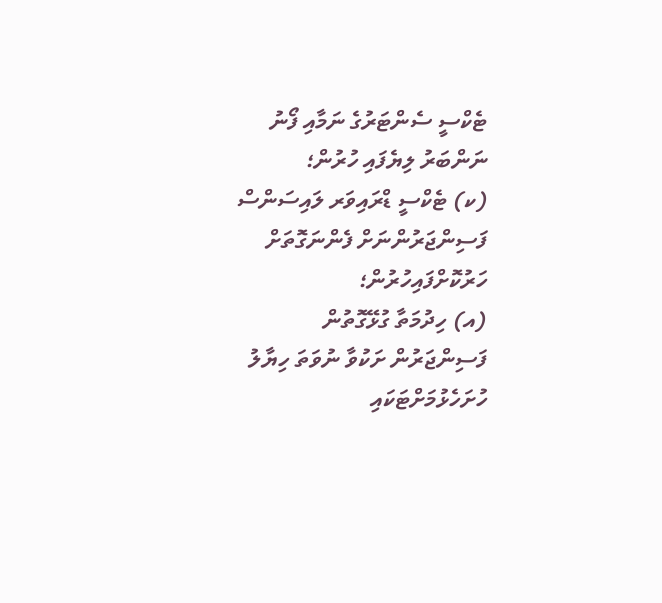ޓެކްސީ ސެންޓަރުގެ ނަމާއި ފޯނު ނަންބަރު ލިޔެފައި ހުރުން؛
(ކ) ޓެކްސީ ޑްރައިވަރ ލައިސަންސް ފަސިންޖަރުންނަށް ފެންނަގޮތަށް ހަރުކޮށްފައިހުރުން؛
(އ) ހިދުމަތާ ގުޅޭގޮތުން ފަސިންޖަރުން ށަކުވާ ނުވަތަ ހިޔާލު ހުށަހެޅުމަށްޓަކައި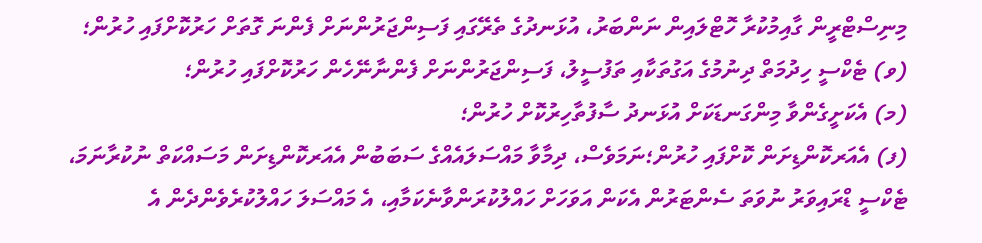މިނިސްޓްރީން ގާއިމުކުރާ ހޮޓްލައިން ނަންބަރު، އުޅަނދުގެ ތެރޭގައި ފަސިންޖަރުންނަށް ފެންނަ ގޮތަށް ހަރުކޮށްފައި ހުރުން؛
(ވ) ޓެކްސީ ހިދުމަތް ދިނުމުގެ އަގުތަކާއި ތަފުސީލު، ފަސިންޖަރުންނަށް ފެންނާނޭހެން ހަރުކޮށްފައި ހުރުން؛
(މ) އެކަށީގެންވާ މިންގަނޑަކަށް އުޅަނދު ސާފުތާހިރުކޮށް ހުރުން؛
(ފ) އެއަރކޮންޑިށަން ކޮށްފައި ހުރުން؛ނަމަވެސް، ދިމާވާ މައްސަލައެއްގެ ސަބަބުން އެއަރކޮންޑިށަން މަސައްކަތް ނުކުރާނަމަ، ޓެކްސީ ޑްރައިވަރު ނުވަތަ ސެންޓަރުން އެކަން އަވަހަށް ހައްލުކުރަންވާނެކަމާއި، އެ މައްސަލަ ހައްލުކުރެވެންދެން އެ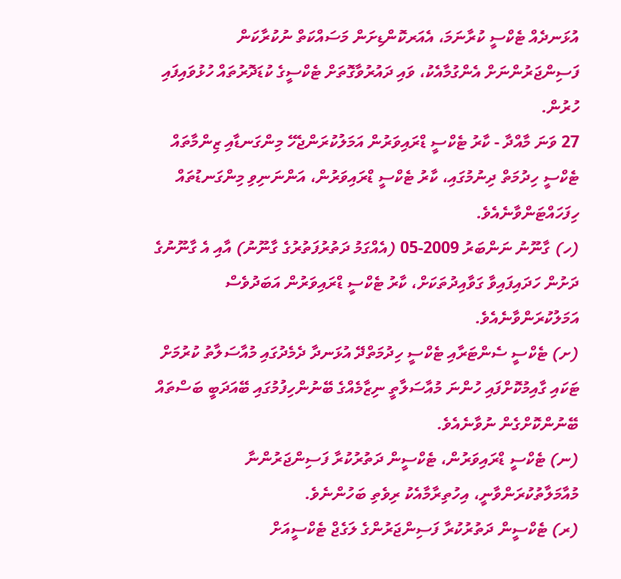އުޅަނދެއް ޓެކްސީ ކުރާނަމަ، އެއަރކޮންޑިށަން މަސައްކަތް ނުކުރާކަން ފަސިންޖަރުންނަށް އެންގުމާއެކު، ވައި ދައުރުވާގޮތަށް ޓެކްސީގެ ކުޑަދޮރުތައް ހުޅުވައިފައި ހުރުން.
27 ވަނަ މާއްދާ - ކާރު ޓެކްސީ ޑްރައިވަރުން އަމަލުކުރަންޖެހޭ މިންގަނޑާއި ޒިންމާތައް
ޓެކްސީ ހިދުމަތް ދިނުމުގައި، ކާރު ޓެކްސީ ޑްރައިވަރުން، އަންނަނިވި މިންގަނޑުތައް ހިފަހައްޓަންވާނެއެވެ.
(ހ) ގާނޫނު ނަންބަރު 2009-05 (އެއްގަމު ދަތުރުފަތުރުގެ ގާނޫނު) އާއި އެ ގާނޫނުގެ ދަށުން ހަދައިފައިވާ ގަވާއިދުތަކަށް، ކާރު ޓެކްސީ ޑްރައިވަރުން އަބަދުވެސް އަމަލުކުރަންވާނެއެވެ.
(ށ) ޓެކްސީ ސެންޓަރާއި ޓެކްސީ ހިދުމަތްދޭ އުޅަނދާ ދެމެދުގައި މުއާސަލާތު ކުރުމަށް ޓަކައި ގާއިމުކޮށްފައި ހުންނަ މުއާސަލާތީ ނިޒާމެއްގެ ބޭނުންހިފުމުގައި ބޭއަދަބީ ބަސްތައް ބޭނުންކޮށްގެން ނުވާނެއެވެ.
(ނ) ޓެކްސީ ޑްރައިވަރުން، ޓެކްސީން ދަތުރުކުރާ ފަސިންޖަރުންނާ މުއާމަލާތުކުރަންވާނީ، އިހުތިރާމާއެކު ރިވެތި ބަހުންނެވެ.
(ރ) ޓެކްސީން ދަތުރުކުރާ ފަސިންޖަރުންގެ ލަގެޖް ޓެކްސީއަށް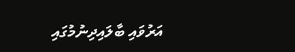އަރުވައި ބާލައިދިނުމުގައި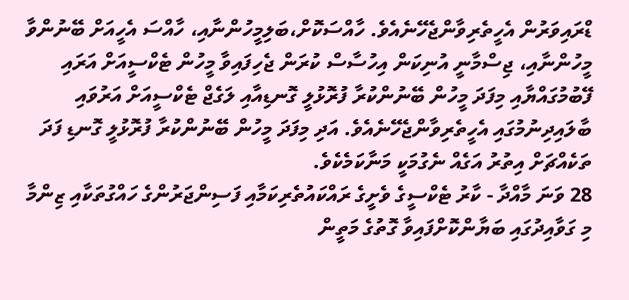ޑްރައިވަރުން އެހީތެރިވާންޖެހޭނެއެވެ. ހާއްސަކޮށް،ބަލިމީހުންނާއި، ހާއްސަ އެހީއަށް ބޭނުންވާ މީހުންނާއި، ޖިސްމާނީ އުނިކަން އިހުސާސް ކުރަން ޖެހިފައިވާ މީހުން ޓެކްސީއަށް އަރައި ފޭބުމުގައްޔާއި މިފަދަ މީހުން ބޭނުންކުރާ ފުރޮޅުލީ ގޮނޑިއާއި ލަގެޖް ޓެކްސީއަށް އަރުވައި ބާލައިދިނުމުގައި އެހީތެރިވާންޖެހޭނެއެވެ. އަދި މިފަދަ މީހުން ބޭނުންކުރާ ފުރޮޅުލީ ގޮނޑި ފަދަ ތަކެއްޗަށް އިތުރު އަގެއް ނެގުމަކީ މަނާކަމެކެވެ.
28 ވަނަ މާއްދާ - ކާރު ޓެކްސީގެ ވެށީގެ ރައްކައުތެރިކަމާއި ފަސިންޖަރުންގެ ހައްގުތަކާއި ޒިންމާ
މި ގަވާއިދުގައި ބަޔާންކޮށްފައިވާ ގޮތުގެ މަތީން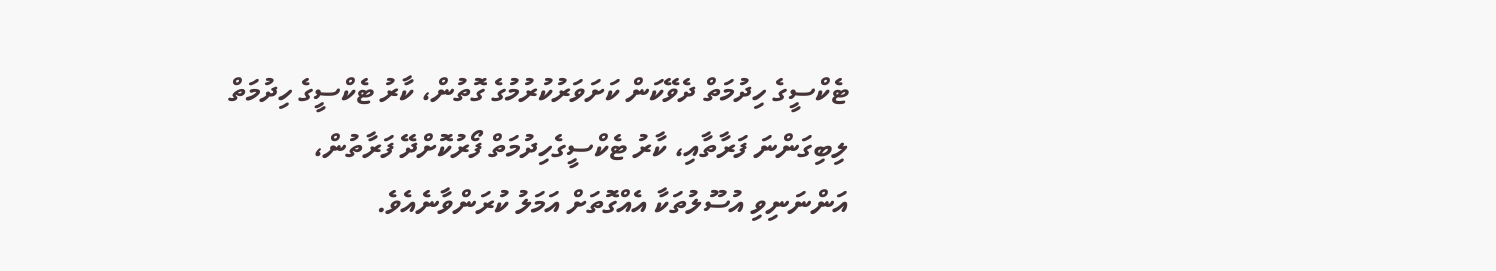ޓެކްސީގެ ހިދުމަތް ދެވޭކަން ކަށަވަރުކުރުމުގެ ގޮތުން، ކާރު ޓެކްސީގެ ހިދުމަތް ލިބިގަންނަ ފަރާތާއި، ކާރު ޓެކްސީގެހިދުމަތް ފޯރުކޮށްދޭ ފަރާތުން، އަންނަނިވި އުސޫލުތަކާ އެއްގޮތަށް އަމަލު ކުރަންވާނެއެވެ.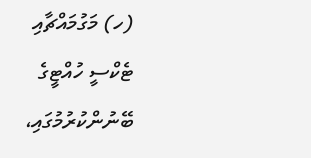(ހ) މަގުމައްޗާއި ޓެކްސީ ހުއްޓީގެ ބޭނުންކުރުމުގައި،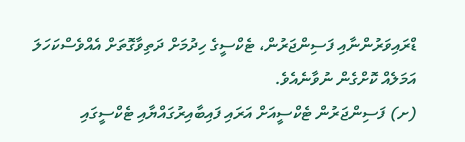ޑްރައިވަރުންނާއި ފަސިންޖަރުން، ޓެކްސީގެ ހިދުމަށް ދަތިވާގޮތަށް އެއްވެސްކަހަލަ އަމަލެއް ކޮށްގެން ނުވާނެއެވެ.
(ށ) ފަސިންޖަރުން ޓެކްސީއަށް އަރައި ފައިބާއިރުގައްޔާއި ޓެކްސީގައި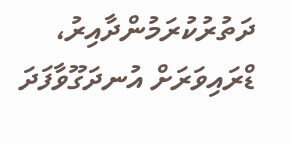ދަތުރުކުރަމުންދާއިރު، ޑްރައިވަރަށް އުނދަގޫވާފަދަ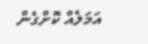އަމަލެއް ކޮށްގެން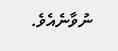ނުވާނެއެވެ.